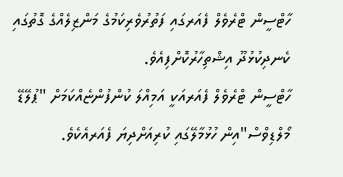ހާޓްސީން ޓްރެވެލް ފެއަރގައި ފަތުރުވެރިކަމުގެ މަންޒިލެއްގެ ގޮތުގައި ކެނދިކުޅުދޫ އިޝްތިހާރުކޮށްފިއެވެ.
ހާޓްސީން ޓްރެވެލް ފެއަރއަކީ އަމިއްލަ ކުންފުންޏެއްކަމަށް "ޕުލޭޑޭ މޯލްޑިވްސް"އިން ހުޅުމާލޭގައި ކުރިއަށްދިޔަ ފެއަރއެކެވެ.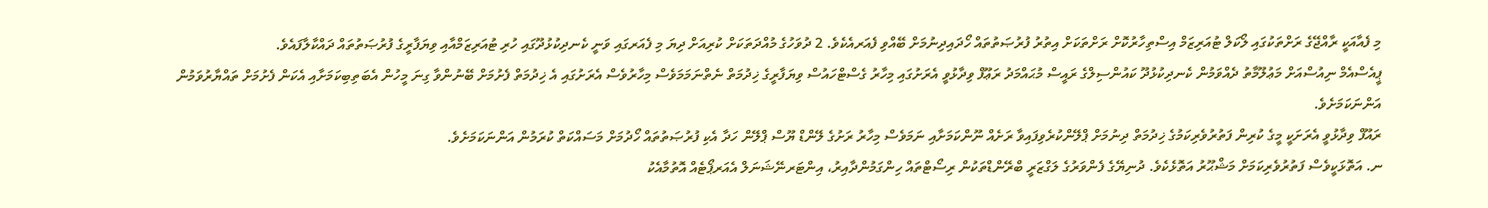މި ފެއާއަކީ ރާއްޖޭގެ ރަށްތަކުގައި ލޯކަލް ޓުއަރިޒަމް އިސްތިހާރުކޮށް ރަށްތަކަށް އިތުރު ފުރުޞަތުތައް ހޯދައިދިނުމަށް ބޭއްވި ފެއަރއެކެވެ. 2 ދުވަހުގެ މުއްދަތަކަށް ކުރިއަށް ދިޔަ މި ފެއަރގައި ވަނީ ކެނދިކުޅުދޫގައި ހުރި ޓުއަރިޒަމްއާއި ވިޔަފާރީގެ ފުރުޞަތުތައް ދައްކާލާފައެވެ.
ޕީއެސްއެމް ނިއުސްއަށް މަޢުލޫމާތު ދެއްވަމުން ކެނދިކުޅުދޫ ކައުންސިލްގެ ރައީސް މުޙައްމަދު ރަޢޫފް ވިދާޅުވީ އެރަށުގައި މިހާރު ގެސްޓްހައުސް ވިޔަފާރީގެ ޚިދުމަތް ނެތްނަމަމަވެސް މިހާރުވެސް އެރަށުގައި އެ ޚިދުމަތް ފެށުމަށް ބޭނުންވާ ގިނަ މީހުން އެބަތިބިކަމަށާއި އެކަން ފެށުމަށް ތައްޔާރުވަމުން އަންނަކަމަށެވެ.
ރައޫފް ވިދާޅުވީ އެރަށަކީ މީގެ ކުރިން ފަތުރުވެރިކަމުގެ ޚިދުމަތް ދިނުމަށް ޕްލޭންކުރެވިފައިވާ ރަށެއް ނޫންކަމަށާއި ނަމަވެސް މިހާރު ރަށުގެ ލޭންޑް ޔޫސް ޕްލޭން ހަދާ އެކި ފުރުޞަތުތައް ހޯދުމަށް މަސައްކަތް ކުރަމުން އަންނަކަމަށެވެ.
ނ. އަތޮޅަކީވެސް ފަތުރުވެރިކަމަށް މަޝްޙޫރު އަތޮޅެކެވެ. ދުނިޔޭގެ ފެންވަރުގެ ލަގްޒަރީ ބްރޭންޑްތަކުން ރިސޯޓްތައް ހިންގަމުންދާއިރު، އިންޓަރނޭޝަނަލް އެއަރޕޯޓެއް އޮތުމާއެކު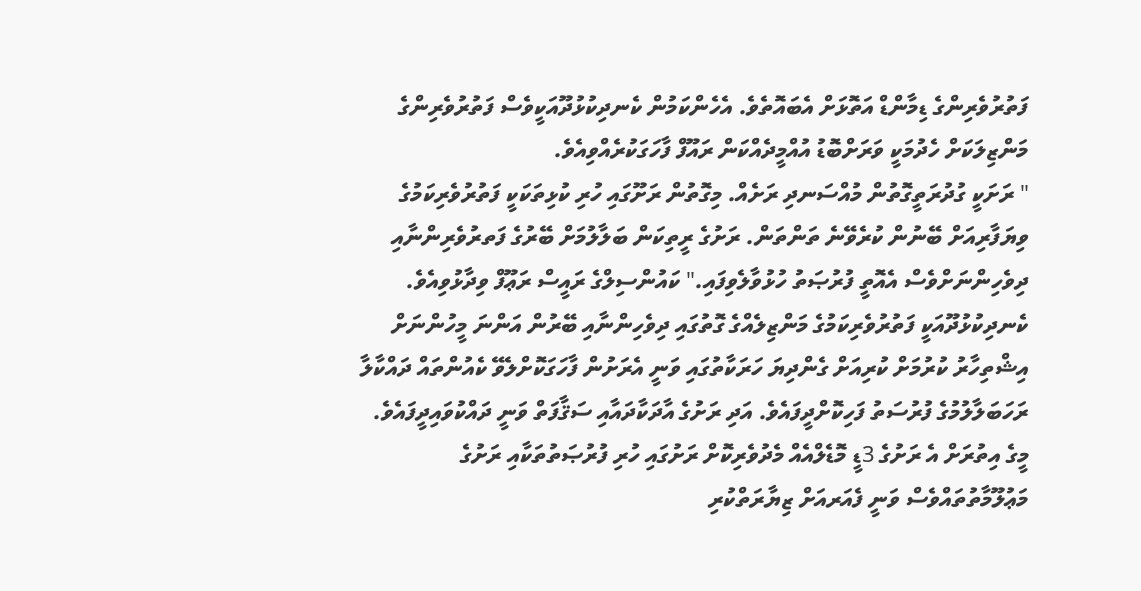ފަތުރުވެރިންގެ ޑިމާންޑް އަތޮޅަށް އެބައޮތެވެ. އެހެންކަމުން ކެނދިކުޅުދޫއަކީވެސް ފަތުރުވެރިންގެ މަންޒިލަކަށް ހެދުމަކީ ވަރަށްބޮޑު އުއްމީދެއްކަން ރައޫފް ފާހަގަކުރެއްވިއެވެ.
" ރަށަކީ ގުދުރަތީގޮތުން މުއްސަނދި ރަށެއް. މިގޮތުން ރަށޫގައި ހުރި ކުޅިތަކަކީ ފަތުރުވެރިކަމުގެ ވިޔަފާރިއަށް ބޭނުން ކުރެވޭނެ ތަންތަން. ރަށުގެ ރީތިކަން ބަލާލުމަށް ބޭރުގެ ފަތރުވެރިންނާއި ދިވެހިންނަށްވެސް އެއޮތީ ފުރުޞަތު ހުޅުވާލެވިފައި." ކައުންސިލްގެ ރައީސް ރަޢޫފް ވިދާޅުވިއެވެ.
ކެނދިކުޅުދޫއަކީ ފަތުރުވެރިކަމުގެ މަންޒިލެއްގެ ގޮތުގައި ދިވެހިންނާއި ބޭރުން އަންނަ މީހުންނަށް އިޝްތިހާރު ކުރުމަށް ކުރިއަށް ގެންދިޔަ ހަރަކާތުގައި ވަނީ އެރަށުން ފާހަގަކޮށްލެވޭ ކެއުންތައް ދައްކާލާ ރަހަބަލާލުމުގެ ފުރުސަތު ފަހިކޮށްދީފައެވެ. އަދި ރަށުގެ އާދަކާދައާއި ސަޤާފަތް ވަނީ ދައްކުވައިދީފައެވެ. މީގެ އިތުރަށް އެ ރަށުގެ 3ޑީ މޮޑެލްއެއް މެދުވެރިކޮށް ރަށުގައި ހުރި ފުރުޞަތުތަކާއި ރަށުގެ މަޢުލޫމާތުތައްވެސް ވަނީ ފެއަރއަށް ޒިޔާރަތްކުރި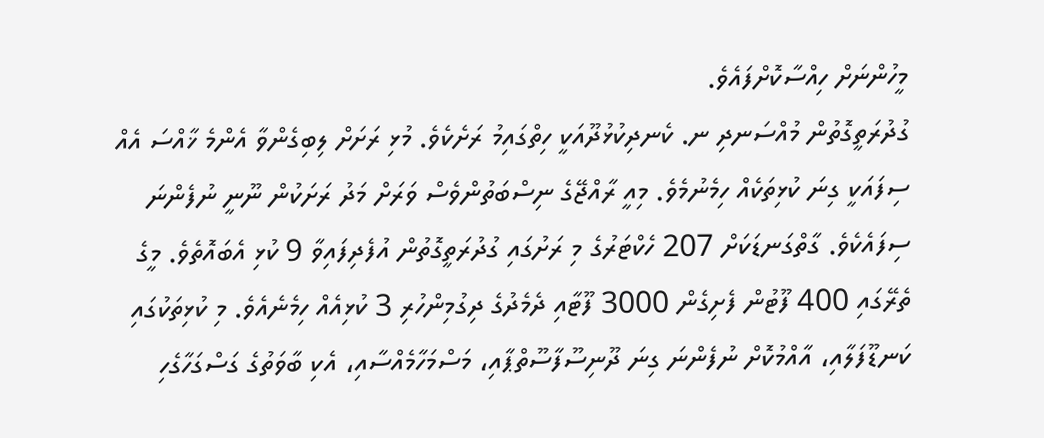މީހުންނަށް ހިއްސާކޮށްފައެވެ.
ގުދުރަތީގޮތުން މުއްސަނދި ނ. ކެނދިކުޅުދޫއަކީ ހިތްގައިމު ރަށެކެވެ. މުޅި ރަށަށް ލިބިގެންވާ އެންމެ ޚާއްސަ އެއް ސިފައަކީ ގިނަ ކުޅިތަކެއް ހިމެނުމެވެ. މިއީ ރާއްޖޭގެ ނިސްބަތުންވެސް ވަރަށް މަދު ރަށަކުން ނޫނީ ނުފެންނަ ސިފައެކެވެ. ގާތްގަނޑަކަށް 207 ހެކްޓަރުގެ މި ރަށުގައި ގުދުރަތީގޮތުން އުފެދިފައިވާ 9 ކުޅި އެބައޮތެވެ. މީގެ ތެރޭގައި 400 ފޫޓުން ފެށިގެން 3000 ފޫޓާއި ދެމެދުގެ ދިގުމިންހުރި 3 ކުޅިއެއް ހިމެނެއެވެ. މި ކުޅިތަކުގައި ކަނޑޫފަލާއި، އާއްމުކޮށް ނުފެންނަ ގިނަ ދޫނިސޫފާސޫތްޕާއި، މަސްމަހާމެއްސާއި، އެކި ބާވަތުގެ ގަސްގަހާގެހި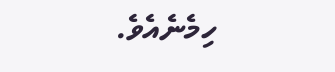ހިމެނެއެވެ.